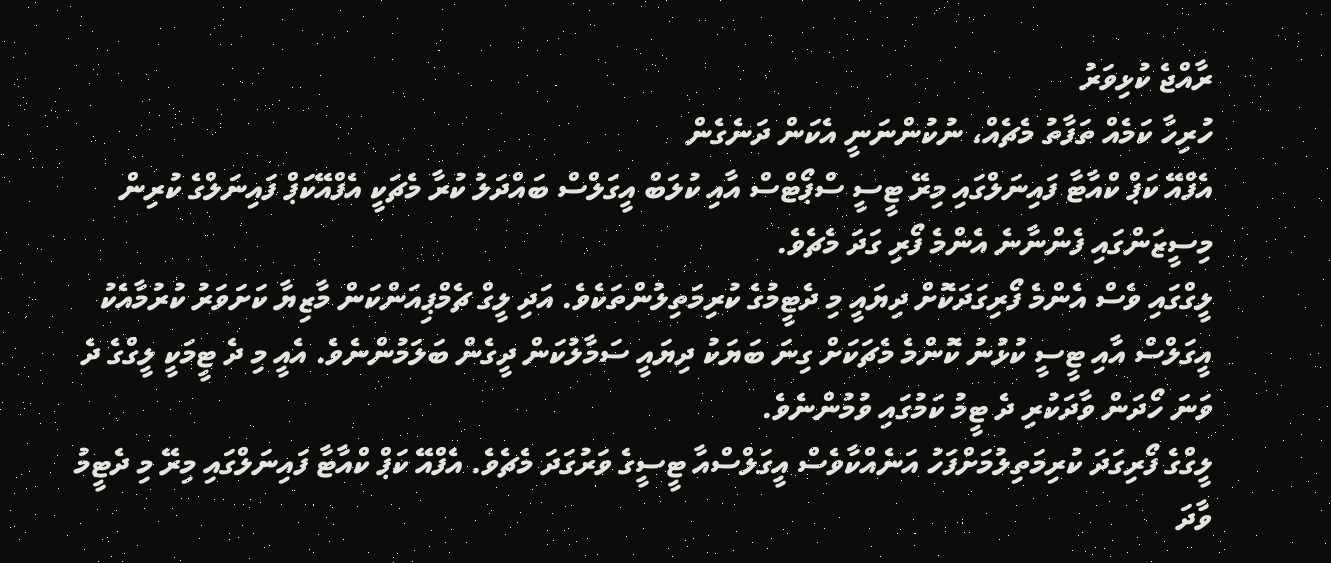ރާއްޖެ ކުޅިވަރު
ހުރިހާ ކަމެއް ތަފާތު މެޗެއް، ނުކުންނަނީ އެކަން ދަނެގެން
އެފްއޭ ކަޕް ކްއާޓާ ފައިނަލްގައި މިރޭ ޓީސީ ސްޕޯޓްސް އާއި ކުލަބް އީގަލްސް ބައްދަލު ކުރާ މެޗަކީ އެފްއޭކަޕް ފައިނަލްގެ ކުރިން މިސީޒަންގައި ފެންނާނެ އެންމެ ފޯރި ގަދަ މެޗެވެ.
ލީގްގައި ވެސް އެންމެ ފޯރިގަދަކޮށް ދިޔައީ މި ދެޓީމުގެ ކުރިމަތިލުންތަކެވެ. އަދި ލީގް ޗެމްޕިއަންކަން މާޒިޔާ ކަށަވަރު ކުރުމާއެކު އީގަލްސް އާއި ޓީސީ ކުޅުނު ކޮންމެ މެޗަކަށް ގިނަ ބަޔަކު ދިޔައީ ސަމާލުކަން ދީގެން ބަލަމުންނެވެ. އެއީ މި ދެ ޓީމަކީ ލީގްގެ ދެ ވަނަ ހޯދަން ވާދަކުރި ދެ ޓީމު ކަމުގައި ވުމުންނެވެ.
ލީގްގެ ފޯރިގަދަ ކުރިމަތިލުމަށްފަހު އަނެއްކާވެސް އީގަލްސްއާ ޓީސީގެ ވަރުގަދަ މެޗެވެ. އެފްއޭ ކަޕް ކްއާޓާ ފައިނަލްގައި މިރޭ މި ދެޓީމު ވާދަ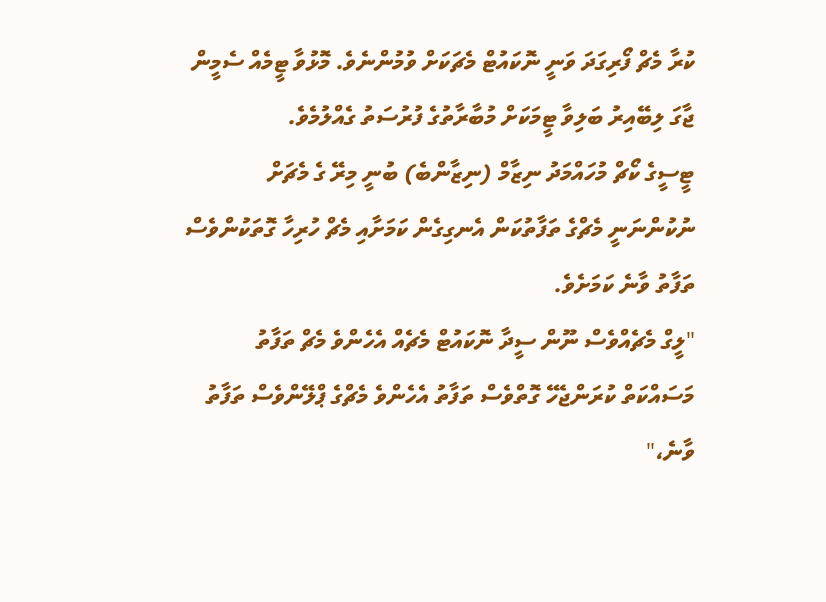ކުރާ މެޗް ފޯރިގަދަ ވަނީ ނޮކައުޓް މެޗަކަށް ވުމުންނެވެ. މޮޅުވާ ޓީމެއް ސެމީން ޖާގަ ލިބޭއިރު ބަލިވާ ޓީމަކަށް މުބާރާތުގެ ފުރުސަތު ގެއްލުމެވެ.
ޓީސީގެ ކޯޗް މުހައްމަދު ނިޒާމް (ނިޒާންބެ) ބުނީ މިރޭ ގެ މެޗަށް ނުކުންނަނީ މެޗްގެ ތަފާތުކަން އެނގިގެން ކަމަށާއި މެޗް ހުރިހާ ގޮތަކުންވެސް ތަފާތު ވާނެ ކަމަށެވެ.
"ލީގް މެޗެއްވެސް ނޫން ސީދާ ނޮކައުޓް މެޗެއް އެހެންވެ މެޗް ތަފާތު މަސައްކަތް ކުރަންޖެހޭ ގޮތްވެސް ތަފާތު އެހެންވެ މެޗްގެ ޕްލޭންވެސް ތަފާތު ވާނެ،"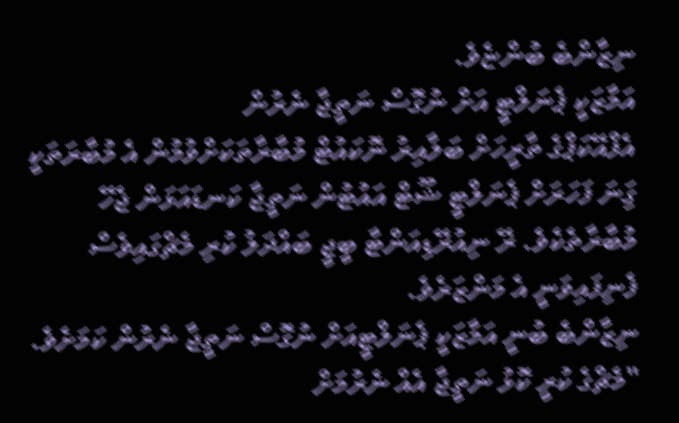ނިޒާންބެ ބުންޏެވެ.
އަމާޒަކީ ޕެނަލްޓީ އަށް ނުގޮސް ނަތީޖާ ނެރުން
އެފްއޭކަޕްގެ ތާރީހަށް ބަލާއިރު ނޮކައުޓް މުބާރާތަކަށްވުމުން އެ މުބާރަތަކީ ގަިނަ ފަހަރަށް ޕެނަލްޓީ ޝޫޓް އައުޓުން ނަތީޖާ ކަނޑައަޅަން ޖެހޭ މުބާރާތެކެވެ. ރޭ ނިއުރޭޑިއަންޓާ ބީޖީ ބައްދަލު ކުރި މެޗްގައިވެސް ފެނިފައިވަނީ އެ މަންޒަރެވެ.
ނިޒާންބެ ބުނީ އަމާޒަކީ ޕެނަލްޓީއަށް ނުގޮސް ނަތީޖާ ނެރުން ކަމަށެވެ.
"މެޗްގެ ކުރީ ކޮޅު ނަތީޖާ އެއް ނެރުމަށް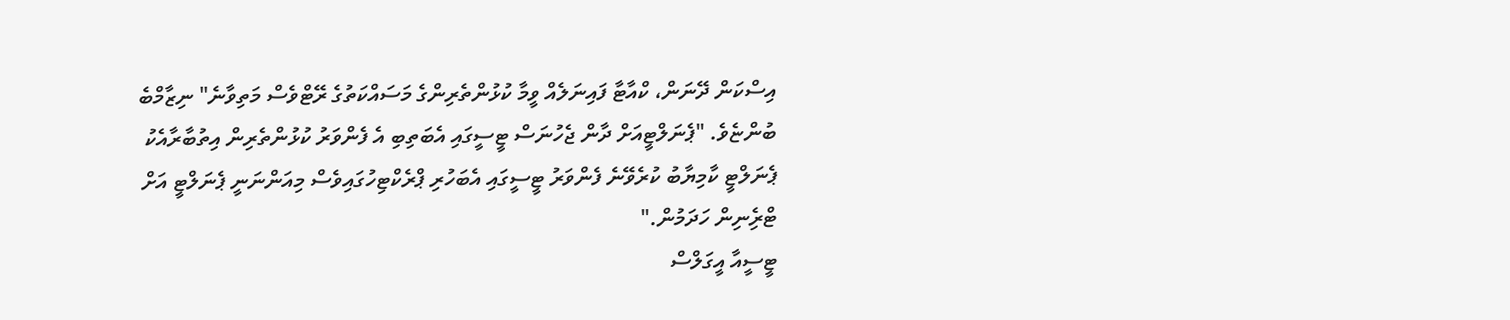އިސްކަން ދޭނަން، ކްއާޓާ ފައިނަލެއް ވީމާ ކުޅުންތެރިންގެ މަސައްކަތުގެ ރޭޓްވެސް މަތިވާނެ" ނިޒާމްބެ ބުންޏެވެ. "ޕެނަލްޓީއަށް ދާން ޖެހުނަސް ޓީސީގައި އެބަތިބި އެ ފެންވަރު ކުޅުންތެރިން އިތުބާރާއެކު ޕެނަލްޓީ ކާމިޔާބު ކުރެވޭނެ ފެންވަރު ޓީސީގައި އެބަހުރި ޕްރެކްޓިހުގައިވެސް މިއަންނަނީ ޕެނަލްޓީ އަށް ޓްރެިނިން ހަދަމުން."
ޓީސީއާ އީގަލްސް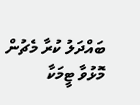ބައްދަލު ކުރާ މެޗުން މޮޅުވާ ޓީމަކާ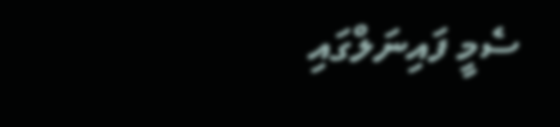ސެމީ ފައިނަލްގައި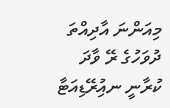މިއަންނަ އާދިއްތަ ދުވަހުގެ ރޭ ވާދަ ކުރާނީ ނއިުރޭޑިއަޓާ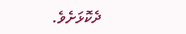ދެކޮޅަށެވެ.